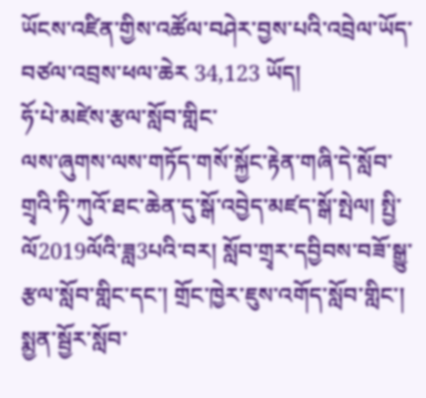ཡོངས་འཛིན་གྱིས་འཚོལ་བཤེར་བྱས་པའི་འབྲེལ་ཡོད་བཙལ་འབྲས་ཕལ་ཆེར 34,123 ཡོད།
ཧོ་པེ་མཛེས་རྩལ་སློབ་གླིང་
ལས་ཞུགས་ལས་གཏོད་གསོ་སྐྱོང་རྟེན་གཞི་དེ་སློབ་གྲྭའི་ཏི་ཀུའོ་ཐང་ཆེན་དུ་སྒོ་འབྱེད་མཛད་སྒོ་སྤེལ། སྤྱི་ལོ2019ལོའི་ཟླ3པའི་བར། སློབ་གྲྭར་དབྱིབས་བཟོ་སྒྱུ་རྩལ་སློབ་གླིང་དང་། གྲོང་ཁྱེར་ཇུས་འགོད་སློབ་གླིང་། སྨྱན་སྦྱོར་སློབ་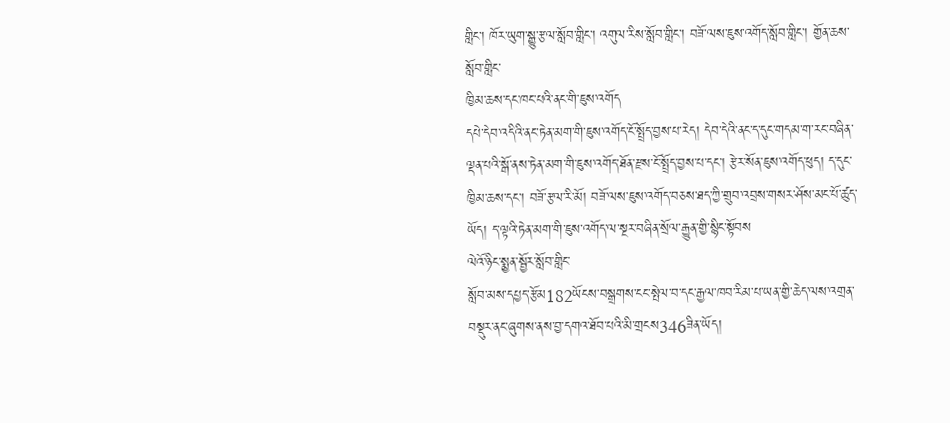གླིང་། ཁོར་ཡུག་སྒྱུ་རྩལ་སློབ་གླིང་། འགུལ་རིས་སློབ་གླིང་། བཟོ་ལས་ཇུས་འགོད་སློབ་གླིང་། གྱོན་ཆས་སློབ་གླིང་
ཁྱིམ་ཆས་དང་ཁང་པའི་ནང་གི་ཇུས་འགོད
དཔེ་དེབ་འདིའི་ནང་ཏེན་མག་གི་ཇུས་འགོད་ངོ་སྤྲོད་བྱས་པ་རེད། དེབ་དེའི་ནང་ད་དུང་གདམ་ག་རང་བཞིན་ལྡན་པའི་སྒོ་ནས་ཏེན་མག་གི་ཇུས་འགོད་ཐོན་རྫས་ངོ་སྤྲོད་བྱས་པ་དང་། རྩེར་སོན་ཇུས་འགོད་ཕུད། ད་དུང་ཁྱིམ་ཆས་དང་། བཟོ་རྩལ་རི་མོ། བཟོ་ལས་ཇུས་འགོད་བཅས་ཐད་ཀྱི་གྲུབ་འབྲས་གསར་ཤོས་མང་པོ་ཚུད་ཡོད། ད་ལྟའི་ཏེན་མག་གི་ཇུས་འགོད་ལ་སྔར་བཞིན་སྲོལ་རྒྱུན་གྱི་སྙིང་སྟོབས
ལེའོ་ཉིང་སྨྱན་སྦྱོར་སློབ་གླིང་
སློབ་མས་དཔྱད་རྩོམ182ཡོངས་བསྒྲགས་ངང་སྤེལ་བ་དང་རྒྱལ་ཁབ་རིམ་པ་ཡན་གྱི་ཆེད་ལས་འགྲན་བསྡུར་ནང་ཞུགས་ནས་བྱ་དགའ་ཐོབ་པའི་མི་གྲངས346ཟིན་ཡོད།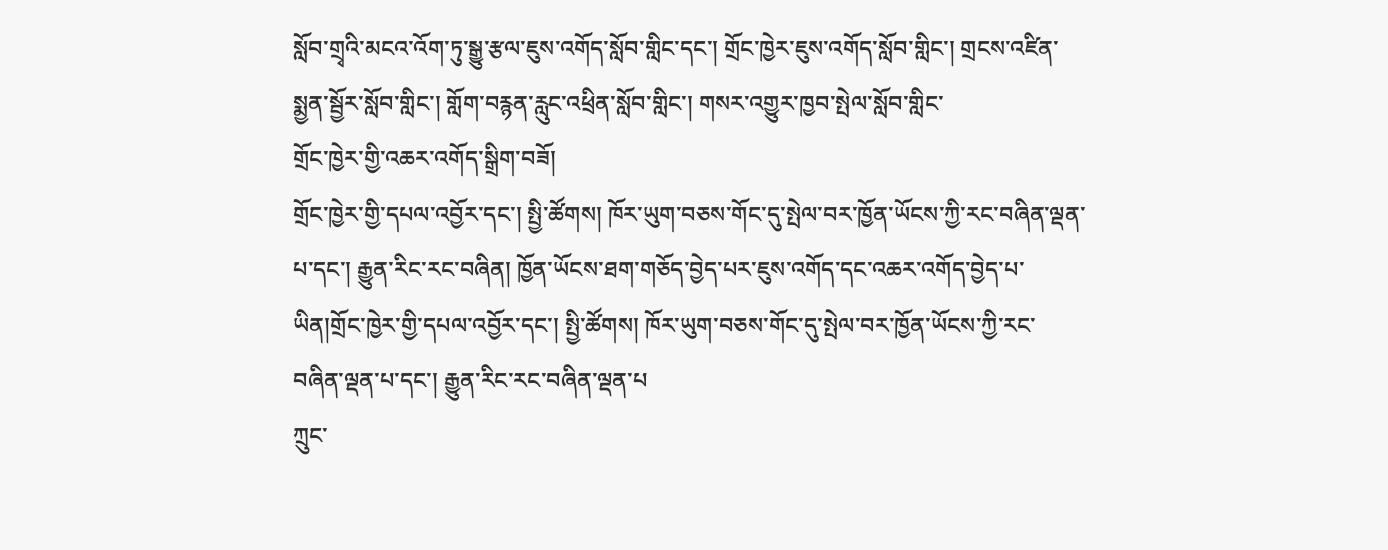སློབ་གྲྭའི་མངའ་འོག་ཏུ་སྒྱུ་རྩལ་ཇུས་འགོད་སློབ་གླིང་དང་། གྲོང་ཁྱེར་ཇུས་འགོད་སློབ་གླིང་། གྲངས་འཛིན་སྨྱན་སྦྱོར་སློབ་གླིང་། གློག་བརྙན་རླུང་འཕྲིན་སློབ་གླིང་། གསར་འགྱུར་ཁྱབ་སྤེལ་སློབ་གླིང་
གྲོང་ཁྱེར་གྱི་འཆར་འགོད་སྒྲིག་བཟོ།
གྲོང་ཁྱེར་གྱི་དཔལ་འབྱོར་དང་། སྤྱི་ཚོགས། ཁོར་ཡུག་བཅས་གོང་དུ་སྤེལ་བར་ཁྱོན་ཡོངས་ཀྱི་རང་བཞིན་ལྡན་པ་དང་། རྒྱུན་རིང་རང་བཞིན། ཁྱོན་ཡོངས་ཐག་གཅོད་བྱེད་པར་ཇུས་འགོད་དང་འཆར་འགོད་བྱེད་པ་ཡིན།གྲོང་ཁྱེར་གྱི་དཔལ་འབྱོར་དང་། སྤྱི་ཚོགས། ཁོར་ཡུག་བཅས་གོང་དུ་སྤེལ་བར་ཁྱོན་ཡོངས་ཀྱི་རང་བཞིན་ལྡན་པ་དང་། རྒྱུན་རིང་རང་བཞིན་ལྡན་པ
ཀྲུང་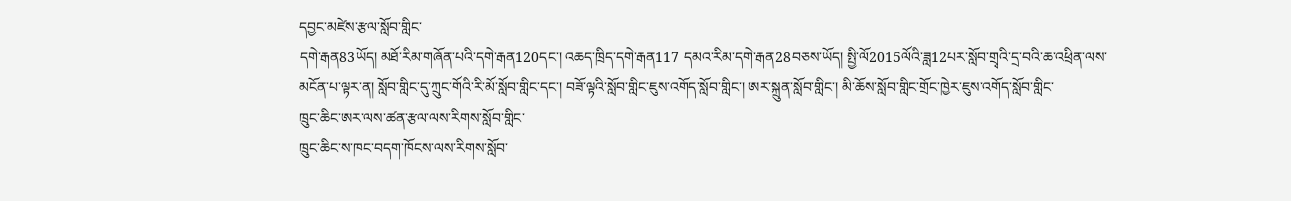དབྱང་མཛེས་རྩལ་སློབ་གླིང་
དགེ་རྒན83ཡོད། མཐོ་རིམ་གཞོན་པའི་དགེ་རྒན120དང་། འཆད་ཁྲིད་དགེ་རྒན117 དམའ་རིམ་དགེ་རྒན28བཅས་ཡོད། སྤྱི་ལོ2015ལོའི་ཟླ12པར་སློབ་གྲྭའི་དྲ་བའི་ཆ་འཕྲིན་ལས་མངོན་པ་ལྟར་ན། སློབ་གླིང་དུ་ཀྲུང་གོའི་རི་མོ་སློབ་གླིང་དང་། བཟོ་ལྟའི་སློབ་གླིང་ཇུས་འགོད་སློབ་གླིང་། ཨར་སྐྲུན་སློབ་གླིང་། མི་ཆོས་སློབ་གླིང་གྲོང་ཁྱེར་ཇུས་འགོད་སློབ་གླིང་
ཁྲུང་ཆིང་ཨར་ལས་ཚན་རྩལ་ལས་རིགས་སློབ་གླིང་
ཁྲུང་ཆིང་ས་ཁང་བདག་ཁོངས་ལས་རིགས་སློབ་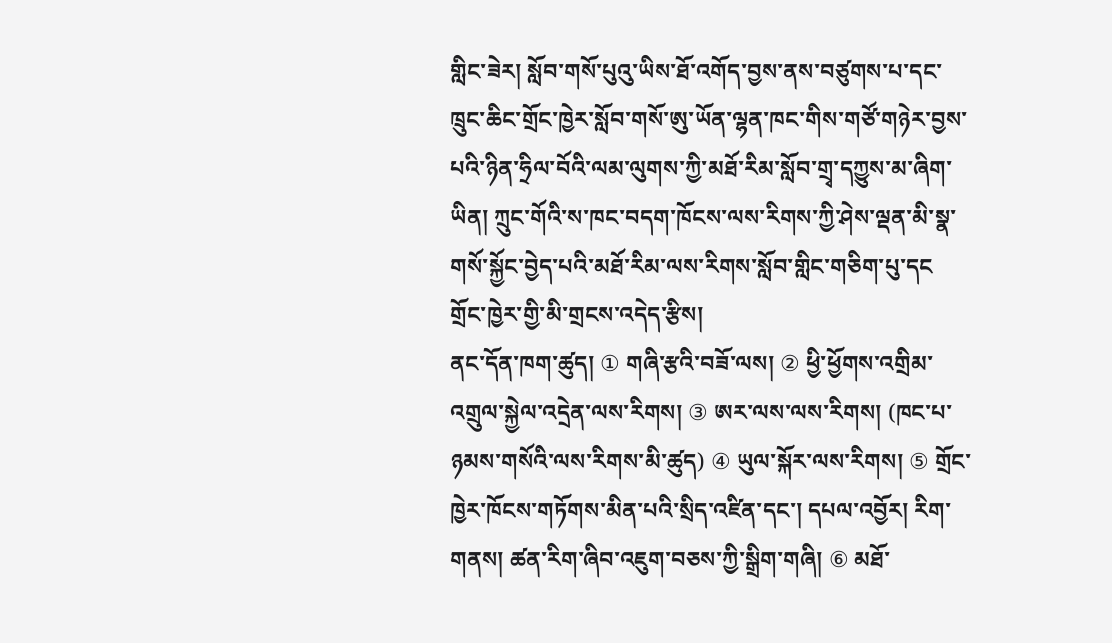གླིང་ཟེར། སློབ་གསོ་པུའུ་ཡིས་ཐོ་འགོད་བྱས་ནས་བཙུགས་པ་དང་ཁྲུང་ཆིང་གྲོང་ཁྱེར་སློབ་གསོ་ཨུ་ཡོན་ལྷན་ཁང་གིས་གཙོ་གཉེར་བྱས་པའི་ཉིན་ཧྲིལ་བོའི་ལམ་ལུགས་ཀྱི་མཐོ་རིམ་སློབ་གྲྭ་དཀྱུས་མ་ཞིག་ཡིན། ཀྲུང་གོའི་ས་ཁང་བདག་ཁོངས་ལས་རིགས་ཀྱི་ཤེས་ལྡན་མི་སྣ་གསོ་སྐྱོང་བྱེད་པའི་མཐོ་རིམ་ལས་རིགས་སློབ་གླིང་གཅིག་པུ་དང
གྲོང་ཁྱེར་གྱི་མི་གྲངས་འདེད་རྩིས།
ནང་དོན་ཁག་ཚུད། ① གཞི་རྩའི་བཟོ་ལས། ② ཕྱི་ཕྱོགས་འགྲིམ་འགྲུལ་སྐྱེལ་འདྲེན་ལས་རིགས། ③ ཨར་ལས་ལས་རིགས། (ཁང་པ་ཉམས་གསོའི་ལས་རིགས་མི་ཚུད) ④ ཡུལ་སྐོར་ལས་རིགས། ⑤ གྲོང་ཁྱེར་ཁོངས་གཏོགས་མིན་པའི་སྲིད་འཛིན་དང་། དཔལ་འབྱོར། རིག་གནས། ཚན་རིག་ཞིབ་འཇུག་བཅས་ཀྱི་སྒྲིག་གཞི། ⑥ མཐོ་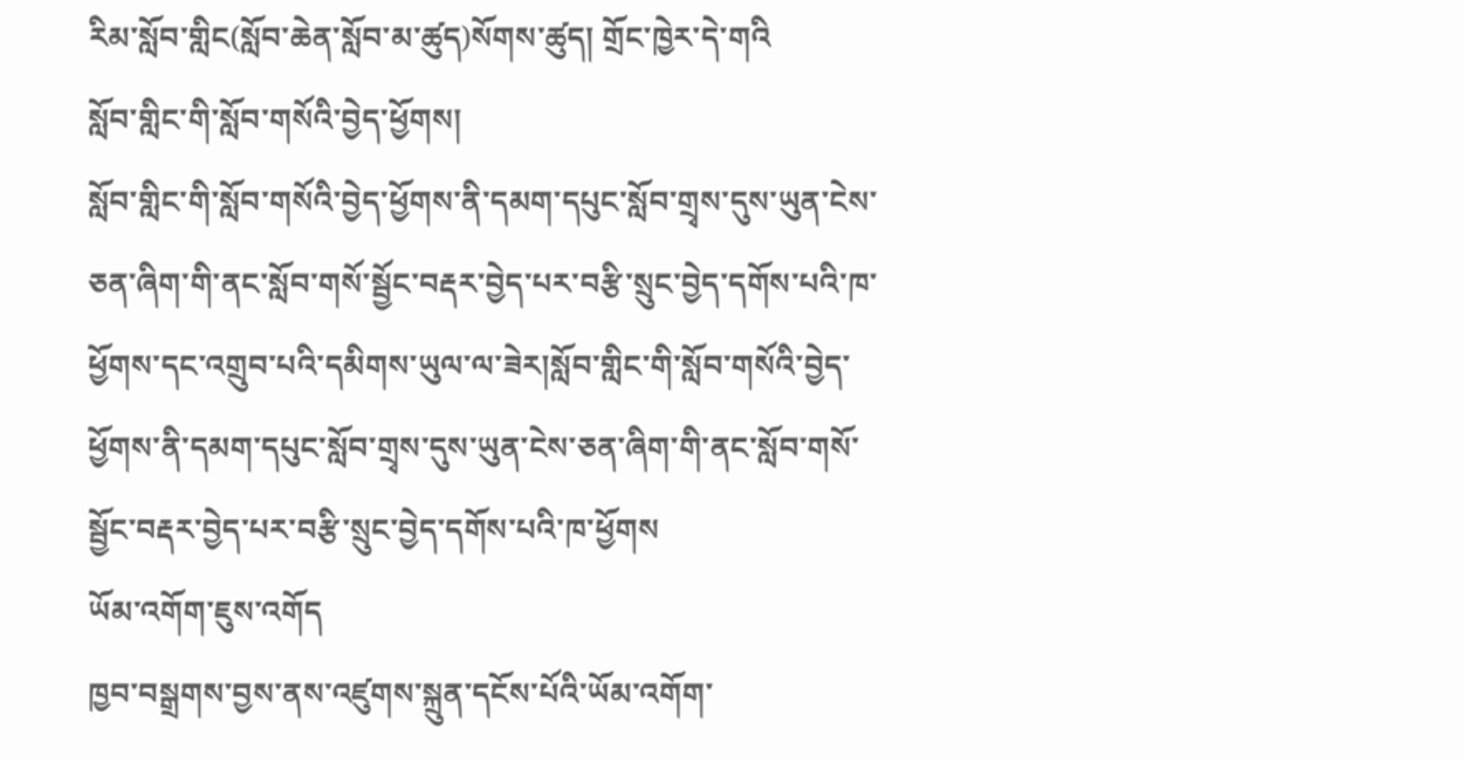རིམ་སློབ་གླིང(སློབ་ཆེན་སློབ་མ་ཚུད)སོགས་ཚུད། གྲོང་ཁྱེར་དེ་གའི
སློབ་གླིང་གི་སློབ་གསོའི་བྱེད་ཕྱོགས།
སློབ་གླིང་གི་སློབ་གསོའི་བྱེད་ཕྱོགས་ནི་དམག་དཔུང་སློབ་གྲྭས་དུས་ཡུན་ངེས་ཅན་ཞིག་གི་ནང་སློབ་གསོ་སྦྱོང་བརྡར་བྱེད་པར་བརྩི་སྲུང་བྱེད་དགོས་པའི་ཁ་ཕྱོགས་དང་འགྲུབ་པའི་དམིགས་ཡུལ་ལ་ཟེར།སློབ་གླིང་གི་སློབ་གསོའི་བྱེད་ཕྱོགས་ནི་དམག་དཔུང་སློབ་གྲྭས་དུས་ཡུན་ངེས་ཅན་ཞིག་གི་ནང་སློབ་གསོ་སྦྱོང་བརྡར་བྱེད་པར་བརྩི་སྲུང་བྱེད་དགོས་པའི་ཁ་ཕྱོགས
ཡོམ་འགོག་ཇུས་འགོད
ཁྱབ་བསྒྲགས་བྱས་ནས་འཛུགས་སྐྲུན་དངོས་པོའི་ཡོམ་འགོག་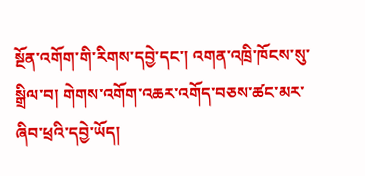སྔོན་འགོག་གི་རིགས་དབྱེ་དང་། འགན་འཁྲི་ཁོངས་སུ་སྒྲིལ་བ། གེགས་འགོག་འཆར་འགོད་བཅས་ཚང་མར་ཞིབ་ཕྲའི་དབྱེ་ཡོད།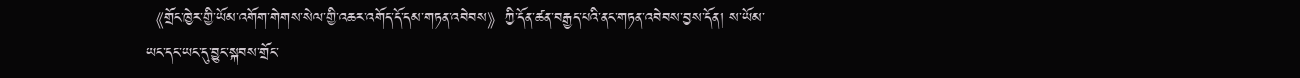《གྲོང་ཁྱེར་གྱི་ཡོམ་འགོག་གེགས་སེལ་གྱི་འཆར་འགོད་དོ་དམ་གཏན་འབེབས》ཀྱི་དོན་ཚན་བརྒྱད་པའི་ནང་གཏན་འབེབས་བྱས་དོན། ས་ཡོམ་ཡང་དང་ཡང་དུ་བྱུང་སྐབས་གྲོང་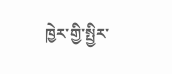ཁྱེར་གྱི་སྤྱིར་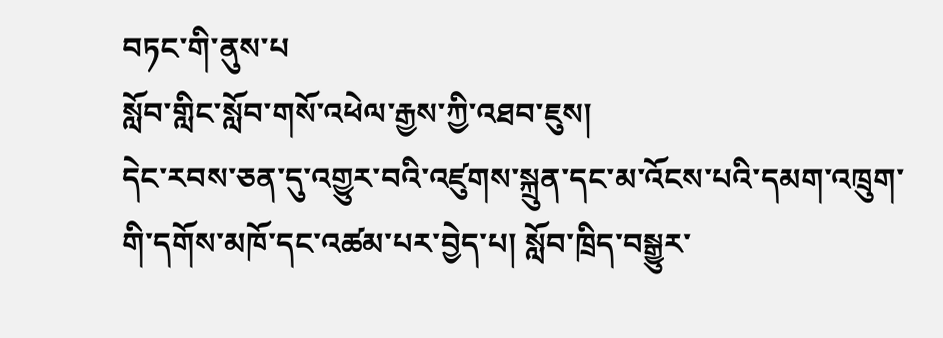བཏང་གི་ནུས་པ
སློབ་གླིང་སློབ་གསོ་འཕེལ་རྒྱས་ཀྱི་འཐབ་ཇུས།
དེང་རབས་ཅན་དུ་འགྱུར་བའི་འཛུགས་སྐྲུན་དང་མ་འོངས་པའི་དམག་འཁྲུག་གི་དགོས་མཁོ་དང་འཚམ་པར་བྱེད་པ། སློབ་ཁྲིད་བསྒྱུར་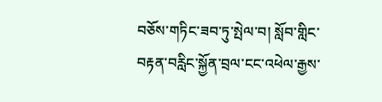བཅོས་གཏིང་ཟབ་ཏུ་སྤེལ་བ། སློབ་གླིང་བརྟན་བརླིང་སྐྱོན་བྲལ་ངང་འཕེལ་རྒྱས་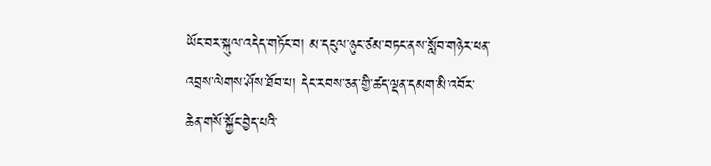ཡོང་བར་སྐུལ་འདེད་གཏོང་བ། མ་དངུལ་ཉུང་ཙམ་བཏང་ནས་སློབ་གཉེར་ཕན་འབྲས་ལེགས་ཤོས་ཐོབ་པ། དེང་རབས་ཅན་གྱི་ཚད་ལྡན་དམག་མི་འབོར་ཆེན་གསོ་སྐྱོང་བྱེད་པའི་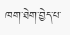ཁག་ཐེག་བྱེད་པ་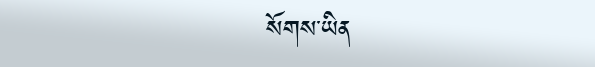སོགས་ཡིན